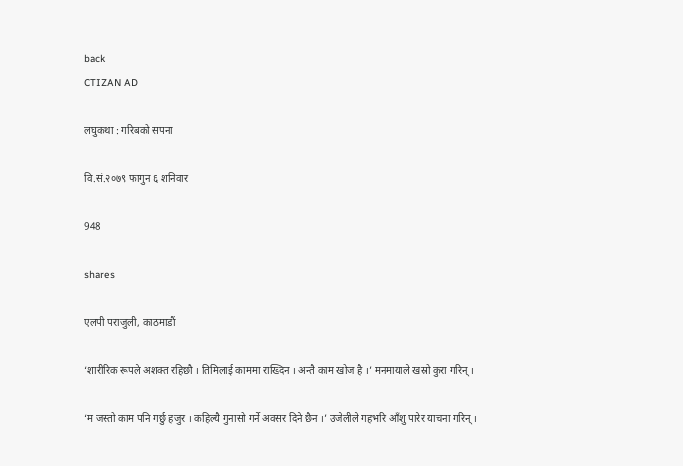back
CTIZAN AD

लघुकथा : गरिबको सपना

वि.सं.२०७९ फागुन ६ शनिवार

948

shares

एलपी पराजुली, काठमाडौं

‘शारीरिक रूपले अशक्त रहिछौ । तिमिलाई काममा राख्दिन । अन्तै काम खोज है ।’ मनमायाले खस्रो कुरा गरिन् ।

‘म जस्तो काम पनि गर्छु हजुर । कहिल्यै गुनासो गर्ने अवसर दिने छैन ।’ उजेलीले गहभरि आँशु पारेर याचना गरिन् ।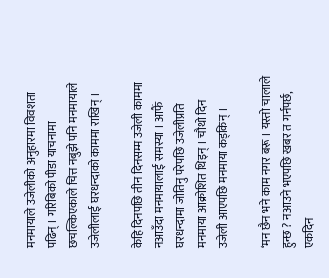मनमायाले उजेलीको अनुहारमा विवशता पढिन् । गरिबिको पीडा याचनामा छचल्किएकाले चित्त नबुझे पनि मनमायाले उजेलीलाई घरधन्दाको काममा राखिन् ।

केहि दिनपछि तीन दिनसम्म उजेली काममा नआउँदा मनमायालाई समस्या । आफैं घरधन्दामा जोतिनु परेपछि उजेलीप्रति मनमाया आक्रोशित थिइन् । चौथो दिन उजेली आएपछि मनमाया कड्किन् ।

‘मन छैन भने काम नगर बरू । यस्तो चालाले हुन्छ ? नआउने भएपछि खबर त गर्नपर्छ, एकदिन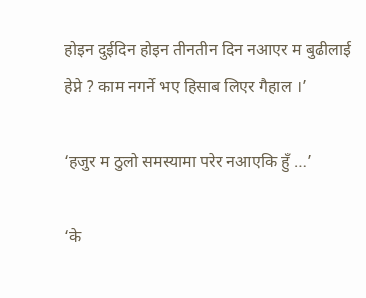होइन दुईदिन होइन तीनतीन दिन नआएर म बुढीलाई हेप्ने ? काम नगर्ने भए हिसाब लिएर गैहाल ।’

‘हजुर म ठुलो समस्यामा परेर नआएकि हुँ …’

‘के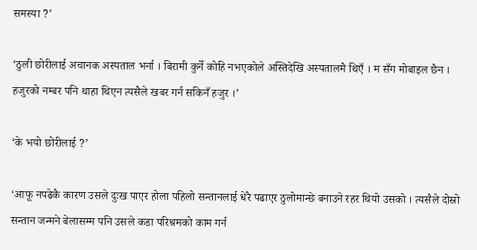समस्या ?’

‘ठुली छोरीलाई अचानक अस्पताल भर्ना । बिरामी कुर्ने कोहि नभएकोले अस्तिदेखि अस्पतालमै थिएँ । म सँग मोबाइल छैन । हजुरको नम्बर पनि थाहा थिएन त्यसैले खबर गर्न सकिनँ हजुर ।’

‘के भयो छोरीलाई ?’

‘आफू नपढेकै कारण उसले दुःख पाएर होला पहिलो सन्तानलाई धेरै पढाएर ठुलोमान्छे बनाउने रहर थियो उसको । त्यसैले दोस्रो सन्तान जन्मने बेलासम्म पनि उसले कडा परिश्रमको काम गर्न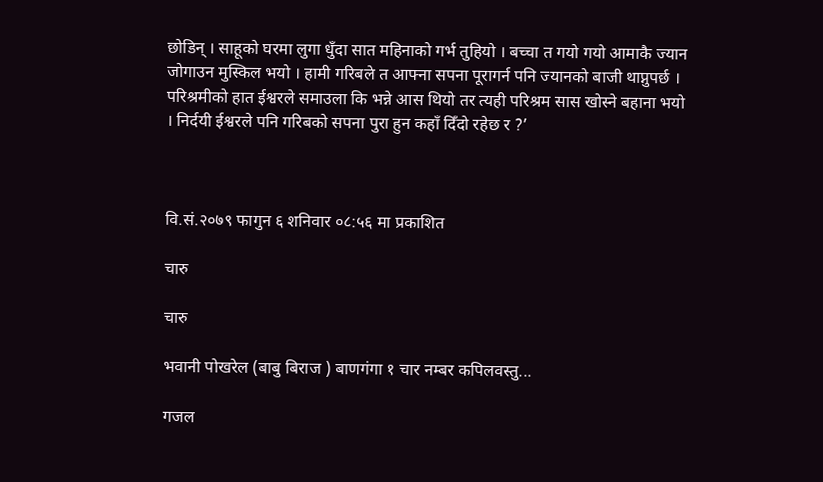छोडिन् । साहूको घरमा लुगा धुँदा सात महिनाको गर्भ तुहियो । बच्चा त गयो गयो आमाकै ज्यान जोगाउन मुस्किल भयो । हामी गरिबले त आफ्ना सपना पूरागर्न पनि ज्यानको बाजी थाप्नुपर्छ । परिश्रमीको हात ईश्वरले समाउला कि भन्ने आस थियो तर त्यही परिश्रम सास खोस्ने बहाना भयो । निर्दयी ईश्वरले पनि गरिबको सपना पुरा हुन कहाँ दिँदो रहेछ र ?’



वि.सं.२०७९ फागुन ६ शनिवार ०८:५६ मा प्रकाशित

चारु

चारु

भवानी पोखरेल (बाबु बिराज ) बाणगंगा १ चार नम्बर कपिलवस्तु...

गजल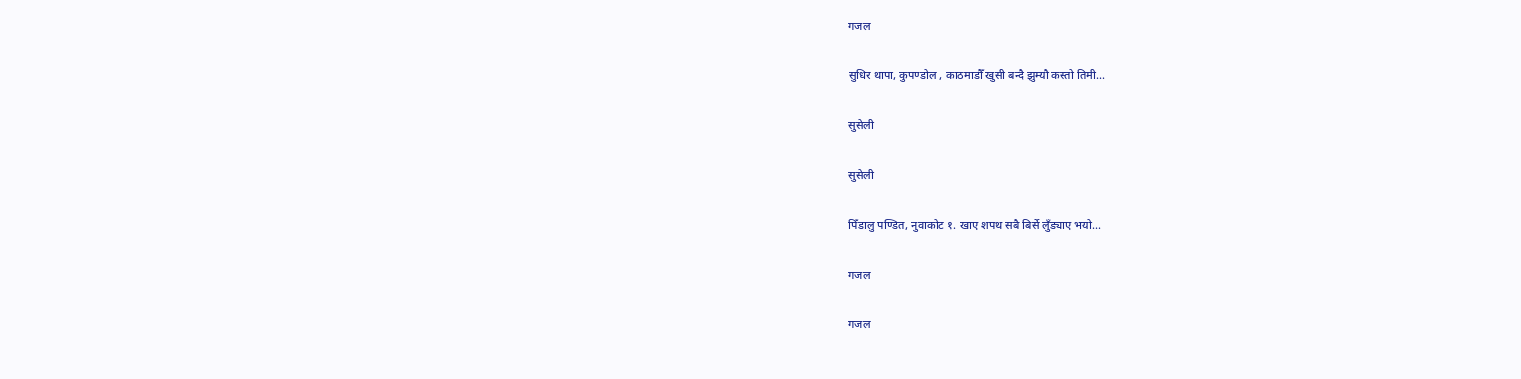गजल

सुधिर थापा, कुपण्डोल , काठमाडौँ खुसी बन्दै झुम्यौ कस्तो तिमी...

सुसेली

सुसेली

पिँडालु पण्डित, नुवाकोट १. खाए शपथ सबै बिर्से लुँड्याए भयो...

गजल

गजल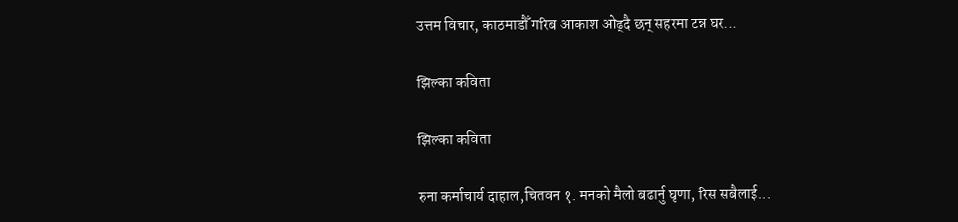उत्तम विचार, काठमाडौँ गरिब आकाश ओढ्दै छन् सहरमा टन्न घर...

झिल्का कविता

झिल्का कविता

रुना कर्माचार्य दाहाल,चितवन १. मनको मैलो बढार्नु घृणा, रिस सबैलाई...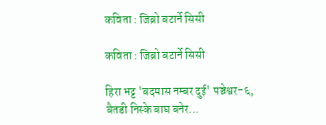कविता : जिब्रो बटार्ने सिसी

कविता : जिब्रो बटार्ने सिसी

हिरा भट्ट 'बदमास नम्बर दुई' पञ्चेश्वर-६, बैतडी निस्के बाघ बनेर...